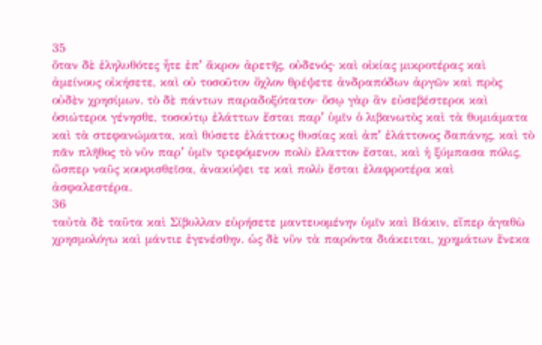35
ὅταν δὲ ἐληλυθότες ἦτε ἐπʼ ἄκρον ἀρετῆς, οὐδενός· καὶ οἰκίας μικροτέρας καὶ ἀμείνους οἰκήσετε, καὶ οὐ τοσοῦτον ὄχλον θρέψετε ἀνδραπόδων ἀργῶν καὶ πρὸς οὐδὲν χρησίμων. τὸ δὲ πάντων παραδοξότατον· ὅσῳ γὰρ ἂν εὐσεβέστεροι καὶ ὁσιώτεροι γένησθε, τοσούτῳ ἐλάττων ἔσται παρʼ ὑμῖν ὁ λιβανωτὸς καὶ τὰ θυμιάματα καὶ τὰ στεφανώματα, καὶ θύσετε ἐλάττους θυσίας καὶ ἀπʼ ἐλάττονος δαπάνης, καὶ τὸ πᾶν πλῆθος τὸ νῦν παρʼ ὑμῖν τρεφόμενον πολὺ ἔλαττον ἔσται, καὶ ἡ ξύμπασα πόλις, ὥσπερ ναῦς κουφισθεῖσα, ἀνακύψει τε καὶ πολὺ ἔσται ἐλαφροτέρα καὶ ἀσφαλεστέρα.
36
ταὐτὰ δὲ ταῦτα καὶ Σίβυλλαν εὑρήσετε μαντευομένην ὑμῖν καὶ Βάκιν, εἴπερ ἀγαθὼ χρησμολόγω καὶ μάντιε ἐγενέσθην. ὡς δὲ νῦν τὰ παρόντα διάκειται, χρημάτων ἕνεκα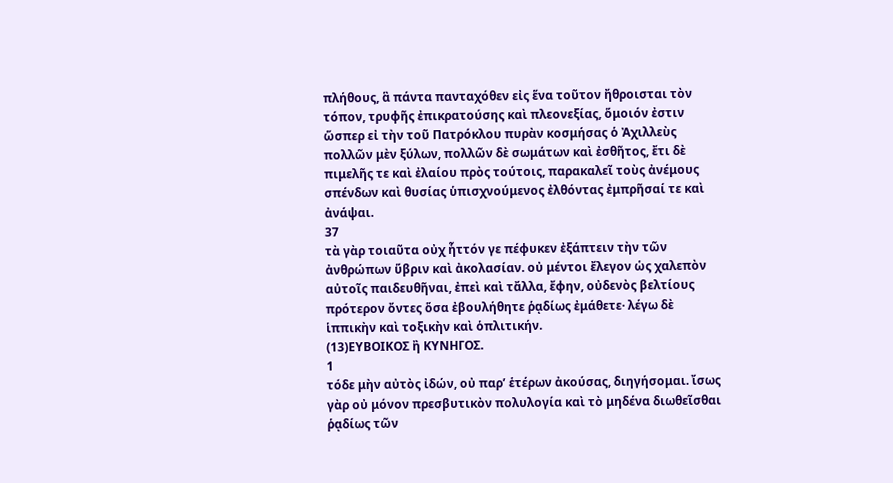πλήθους, ἃ πάντα πανταχόθεν εἰς ἕνα τοῦτον ἤθροισται τὸν τόπον, τρυφῆς ἐπικρατούσης καὶ πλεονεξίας, ὅμοιόν ἐστιν ὥσπερ εἰ τὴν τοῦ Πατρόκλου πυρὰν κοσμήσας ὁ Ἀχιλλεὺς πολλῶν μὲν ξύλων, πολλῶν δὲ σωμάτων καὶ ἐσθῆτος, ἔτι δὲ πιμελῆς τε καὶ ἐλαίου πρὸς τούτοις, παρακαλεῖ τοὺς ἀνέμους σπένδων καὶ θυσίας ὑπισχνούμενος ἐλθόντας ἐμπρῆσαί τε καὶ ἀνάψαι.
37
τὰ γὰρ τοιαῦτα οὐχ ἧττόν γε πέφυκεν ἐξάπτειν τὴν τῶν ἀνθρώπων ὕβριν καὶ ἀκολασίαν. οὐ μέντοι ἔλεγον ὡς χαλεπὸν αὐτοῖς παιδευθῆναι, ἐπεὶ καὶ τἄλλα, ἔφην, οὐδενὸς βελτίους πρότερον ὄντες ὅσα ἐβουλήθητε ῥᾳδίως ἐμάθετε· λέγω δὲ ἱππικὴν καὶ τοξικὴν καὶ ὁπλιτικήν.
(13)ΕΥΒΟΙΚΟΣ ἢ ΚΥΝΗΓΟΣ.
1
τόδε μὴν αὐτὸς ἰδών, οὐ παρʼ ἑτέρων ἀκούσας, διηγήσομαι. ἴσως γὰρ οὐ μόνον πρεσβυτικὸν πολυλογία καὶ τὸ μηδένα διωθεῖσθαι ῥᾳδίως τῶν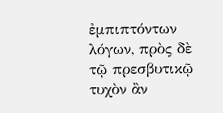ἐμπιπτόντων λόγων, πρὸς δὲ τῷ πρεσβυτικῷ τυχὸν ἂν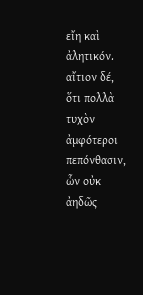εἴη καὶ ἀλητικόν. αἴτιον δέ, ὅτι πολλὰ τυχὸν ἀμφότεροι πεπόνθασιν, ὧν οὐκ ἀηδῶς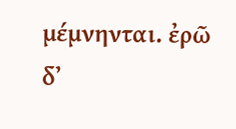μέμνηνται. ἐρῶ δʼ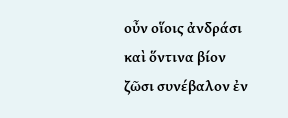οὖν οἵοις ἀνδράσι καὶ ὅντινα βίον ζῶσι συνέβαλον ἐν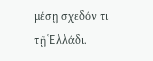μέσῃ σχεδόν τι τῇ Ἑλλάδι.